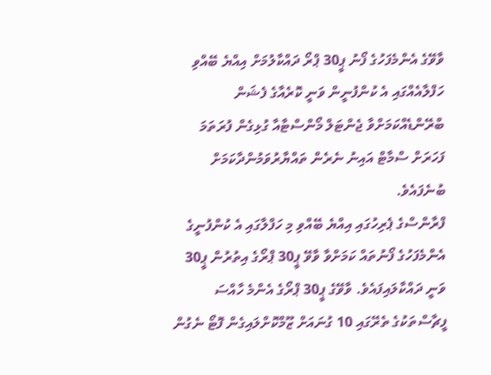ވާވޭގެ އެންމެފަހުގެ ފޯނު ޕީ30 ޕްރޯ ދައްކާލުމަށް އިއްޔެ ބޭއްވި ހަފްލާއެއްގައި އެ ކުންފުނީން ވަނީ ކޮރެއާގެ ފެޝަން ބްރޭންޑެއްކަމަށްވާ ޖެންޓަލް މޯންސްޓާއާ ގުޅިގެން ފުރަތަމަ ފަހަރަށް ސްމާޓް އައިނު ނެރެން ތައްޔާރުވަމުންދާކަމަށް ބުނެފައެވެ.
ފްރާންސްގެ ޕެރިހުގައި އިއްޔެ ބޭއްވި މި ހަފްލާގައި އެ ކުންފުނީގެ އެންމެފަހުގެ ފޯނުތައް ކަމަށްވާ ވާވޭ ޕީ30 ޕްރޯގެ އިތުރުން ޕީ30 ވަނީ ދައްކާލައިފައެވެ. ވާވޭގެ ޕީ30 ޕްރޯގެ އެންމެ ހާއްސަ ފީޗާސްތަކުގެ ތެރޭގައި 10 ގުނައަށް ޒޫމްކޮށްލައިގެން ފޮޓޯ ނެގުން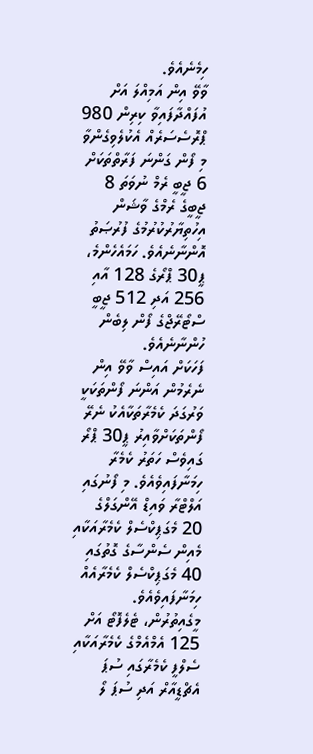ހިމެނެއެވެ.
ވާވޭ އިން އަމިއްލަ އަށް އުފައްދާފައިވާ ކިރިން 980 ޕްރޮސެސަރެއް އެކުލެވިގެންވާ މި ފޯން ގަންނަ ފަރާތްތަކަށް 6 ޖީބީ ރެމް ނުވަތަ 8 ޖީބީގެ ރެމްގެ ވާޝަން އިހުތިޔާރުކުރުމުގެ ފުރުޞަތު އޮންނާނެއެވެ. ހަމައެހެންމެ، ޕީ30 ޕްރޯގެ 128 އާއި 256 އަދި 512 ޖީބީ ސްޓޯރޭޖްގެ ފޯން ލިބެން ހުންނާނެއެވެ.
ފަހަކަށް އައިސް ވާވޭ އިން ނެރެމުން އަންނަ ފޯންތަކަކީ ވަރުގަދަ ކެމެރާތަކާއެކު ނެރޭ ފޯންތަކަށްވާއިރު ޕީ30 ޕްރޯ ގައިވެސް ހަތަރު ކެމެރާ ހިމަނާފައިވެއެވެ. މި ފޯނުގައި އަލްޓްރާ ވައިޑް އޭންގަލްގެ 20 މެގަޕިކްސެލް ކެމެރާއަކާއި މެއިން ސެންސާގެ ގޮތުގައި 40 މެގަޕިކްސެލް ކެމެރާއެއް ހިމަނާފައިވެއެވެ. މީގެއިތުރުން، ޓެލެފޮޓޯ އަށް 125 އެމްއެމްގެ ކެމެރާއަކާއި ސެލްފީ ކެމެރާގައި ސުޕަ އެޗްޑީއާރް އަދި ސުޕަ ލޯ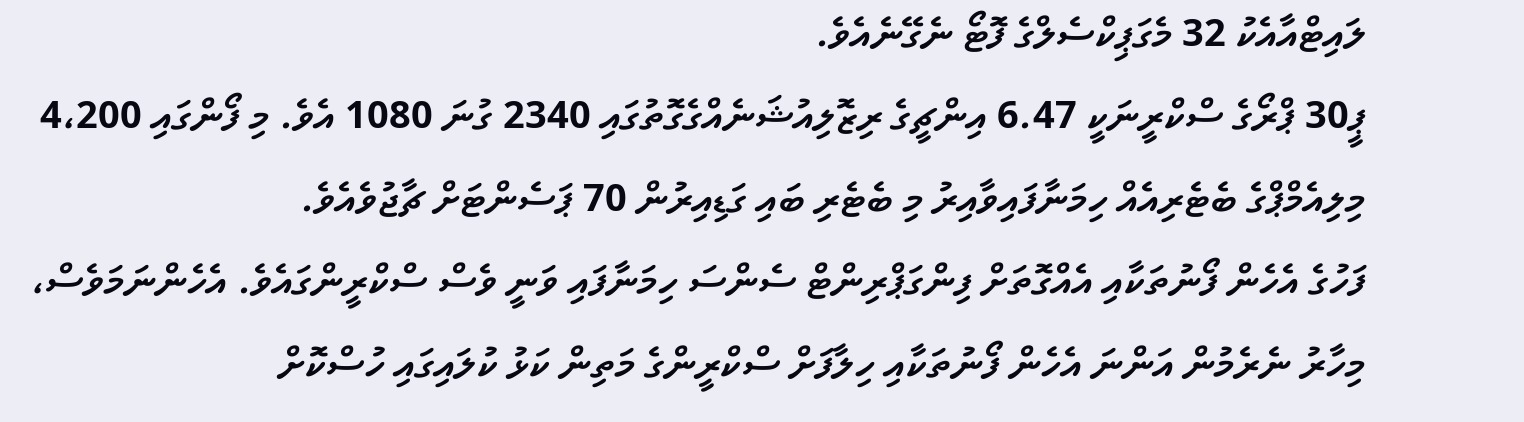ލައިޓްއާއެކު 32 މެގަޕިކްސެލްގެ ފޮޓޯ ނެގޭނެއެވެ.
ޕީ30 ޕްރޯގެ ސްކްރީނަކީ 6.47 އިންޗީގެ ރިޒޮލިއުޝަނެއްގެގޮތުގައި 2340 ގުނަ 1080 އެވެ. މި ފޯންގައި 4،200 މިލިއެމްޕްގެ ބެޓެރިއެއް ހިމަނާފައިވާއިރު މި ބެޓެރި ބައި ގަޑިއިރުން 70 ޕަސެންޓަށް ޗާޖުވެއެވެ.
ފަހުގެ އެހެން ފޯނުތަކާއި އެއްގޮތަށް ފިންގަޕްރިންޓް ސެންސަ ހިމަނާފައި ވަނީ ވެސް ސްކްރީންގައެވެ. އެހެންނަމަވެސް، މިހާރު ނެރެމުން އަންނަ އެހެން ފޯނުތަކާއި ހިލާފަށް ސްކްރީންގެ މަތިން ކަޅު ކުލައިގައި ހުސްކޮށް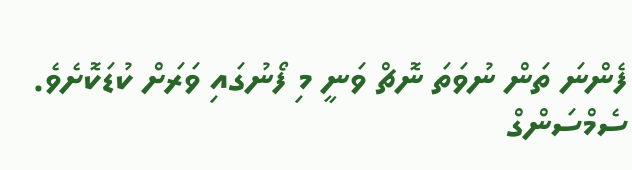ފެންނަ ތަން ނުވަތަ ނޮޗް ވަނީ މި ފޯނުގައި ވަރަށް ކުޑަކޮށެވެ. ސެމްސަންގް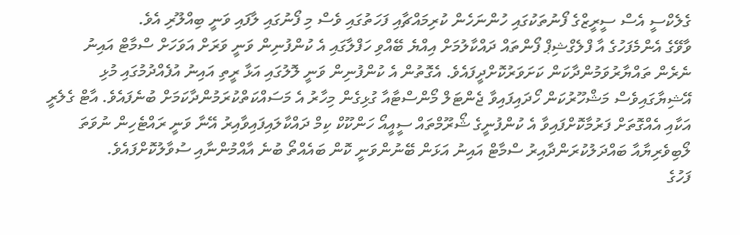ގެލެކްސީ އެސް ސީރީޒްގެ ފޯނުތަކުގައި ހުންނަހެން ކުރިމައްޗާއި ފަހަތުގައި ވެސް މި ފޯނުގައި ލާފައި ވަނީ ބިއްލޫރި އެވެ.
ވާވޭގެ އެންމެފަހުގެ އާ ފްލެގްޝިޕް ފޯންތައް ދައްކާލުމަށް އިއްޔެ ބޭއްވި ހަފްލާގައި އެ ކުންފުނިން ވަނީ ވަރަށް އަވަހަށް ސްމާޓް އައިނު ނެރެން ތައްޔާރުވަމުންދާކަން ކަށަވަރުކޮށްދީފައެވެ. އެގޮތުން އެ ކުންފުނިން ވަނީ ލޮލުގައި އަޅާ ރީތި އައިނު އުފެއްދުމުގައި މުޅި އޭޝިޔާގައިވެސް މަޝްހޫރުކަން ހޯދައިފައިވާ ޖެންޓަލް މޯންސްޓާއާ ގުޅިގެން މިހާރު އެ މަސައްކަތްކުރަމުންދާކަމަށް ބުނެފައެވެ. އާޓް ގެލެރީ އަކާއި އެއްގޮތަށް ފަރުމާކޮށްފައިވާ އެ ކުންފުނީގެ ޝޯރޫމްތައް ސީއީއޯ ހަންކޫކް ކިމް ދައްކާލައިފައިވާއިރު އޭނާ ވަނީ ރައްޓެހިން ނުވަތަ ލޯބިވެރިޔާއާ ބައްދަލުކުރަންދާއިރު ސްމާޓް އައިނު އަޅަން ބޭނުންވަނީ ކޮން ބައެއްތޯ ބުނެ އާއްމުންނާއި ސުވާލުކޮށްފައެވެ.
ފަހުގެ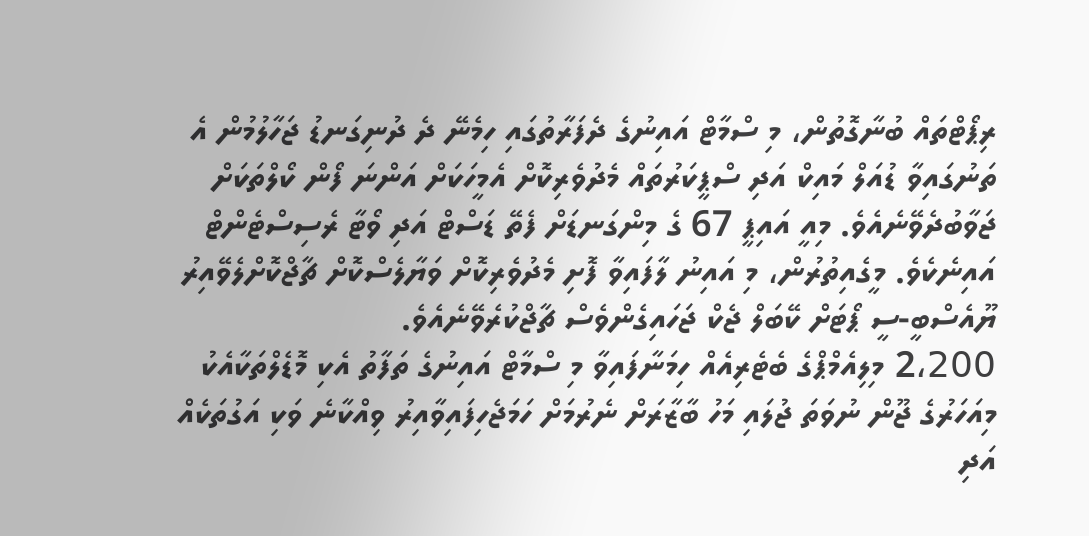ރިޕޯޓްތައް ބުނާގޮތުން، މި ސްމާޓް އައިނުގެ ދެފަރާތުގައި ހިމެނޭ ދެ ދުނިގަނޑު ޖަހާލުމުން އެ ތަނުގައިވާ ޑުއަލް މައިކް އަދި ސްޕީކަރުތައް މެދުވެރިކޮށް އެމީހަކަށް އަންނަ ފޯން ކޯލްތަކަށް ޖަވާބުދެވޭނެއެވެ. މިއީ އައިޕީ 67 ގެ މިންގަނޑަށް ފެތޭ ޑަސްޓް އަދި ވޯޓާ ރެސިސްޓެންޓް އައިނެކެވެ. މީގެއިތުރުން، މި އައިނު ލާފައިވާ ފޮށި މެދުވެރިކޮށް ވަޔާލެސްކޮށް ޗާޖްކޮށްލެވޭއިރު ޔޫއެސްބީ-ސީ ޕޯޓަށް ކޭބަލް ޖެކް ޖަހައިގެންވެސް ޗާޖްކުރެވޭނެއެވެ.
2،200 މިލިއެމްޕްގެ ބެޓެރިއެއް ހިމަނާފައިވާ މި ސްމާޓް އައިނުގެ ތަފާތު އެކި މޮޑެލްތަކާއެކު މިއަހަރުގެ ޖޫން ނުވަތަ ޖުލައި މަހު ބާޒާރަށް ނެރުމަށް ހަމަޖެހިފައިވާއިރު ވިއްކާނެ ވަކި އަގުތަކެއް އަދި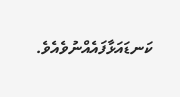ކަނޑައަޅާފައެއްނުވެއެވެ.